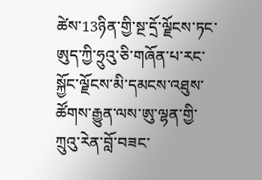ཚེས་13ཉིན་གྱི་སྔ་དྲོ་ལྗོངས་ཏང་ཨུད་ཀྱི་ཧྲུའུ་ཅི་གཞོན་པ་རང་སྐྱོང་ལྗོངས་མི་དམངས་འཐུས་ཚོགས་རྒྱུན་ལས་ཨུ་ལྷན་གྱི་ཀྲུའུ་རེན་བློ་བཟང་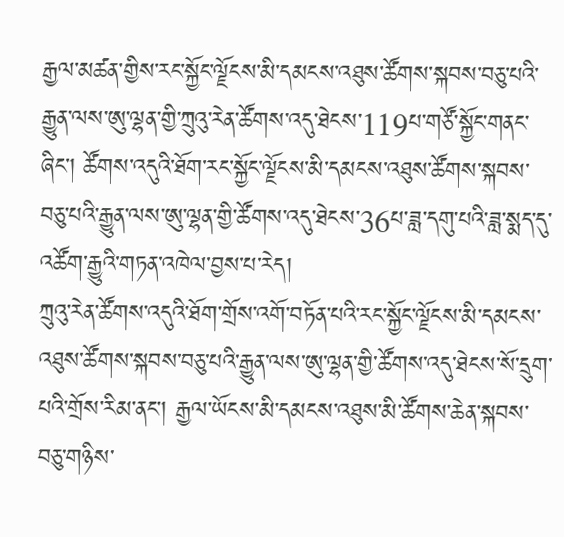རྒྱལ་མཚན་གྱིས་རང་སྐྱོང་ལྗོངས་མི་དམངས་འཐུས་ཚོགས་སྐབས་བཅུ་པའི་རྒྱུན་ལས་ཨུ་ལྷན་གྱི་ཀྲུའུ་རེན་ཚོགས་འདུ་ཐེངས་119པ་གཙོ་སྐྱོང་གནང་ཞིང་། ཚོགས་འདུའི་ཐོག་རང་སྐྱོང་ལྗོངས་མི་དམངས་འཐུས་ཚོགས་སྐབས་བཅུ་པའི་རྒྱུན་ལས་ཨུ་ལྷན་གྱི་ཚོགས་འདུ་ཐེངས་36པ་ཟླ་དགུ་པའི་ཟླ་སྨད་དུ་འཚོག་རྒྱུའི་གཏན་འཁེལ་བྱས་པ་རེད།
ཀྲུའུ་རེན་ཚོགས་འདུའི་ཐོག་གྲོས་འགོ་བཏོན་པའི་རང་སྐྱོང་ལྗོངས་མི་དམངས་འཐུས་ཚོགས་སྐབས་བཅུ་པའི་རྒྱུན་ལས་ཨུ་ལྷན་གྱི་ཚོགས་འདུ་ཐེངས་སོ་དྲུག་པའི་གྲོས་རིམ་ནང་། རྒྱལ་ཡོངས་མི་དམངས་འཐུས་མི་ཚོགས་ཆེན་སྐབས་བཅུ་གཉིས་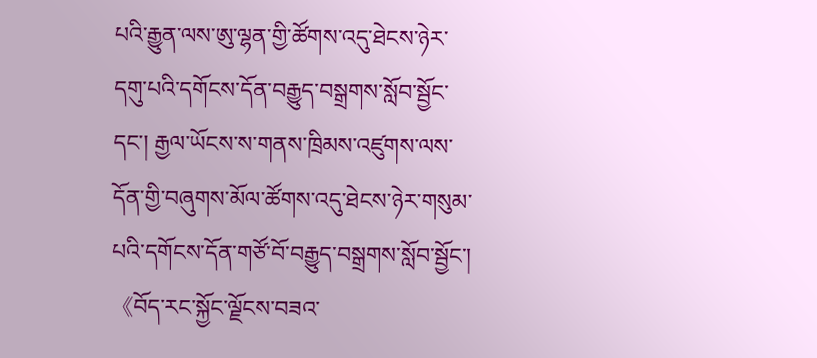པའི་རྒྱུན་ལས་ཨུ་ལྷན་གྱི་ཚོགས་འདུ་ཐེངས་ཉེར་དགུ་པའི་དགོངས་དོན་བརྒྱུད་བསྒྲགས་སློབ་སྦྱོང་དང་། རྒྱལ་ཡོངས་ས་གནས་ཁྲིམས་འཛུགས་ལས་དོན་གྱི་བཞུགས་མོལ་ཚོགས་འདུ་ཐེངས་ཉེར་གསུམ་པའི་དགོངས་དོན་གཙོ་བོ་བརྒྱུད་བསྒྲགས་སློབ་སྦྱོང་། 《བོད་རང་སྐྱོང་ལྗོངས་བཟའ་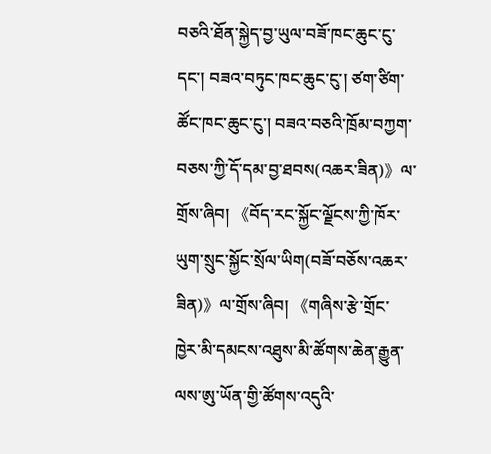བཅའི་ཐོན་སྐྱེད་བྱ་ཡུལ་བཟོ་ཁང་ཆུང་ངུ་དང་། བཟའ་བཏུང་ཁང་ཆུང་ངུ་། ཙག་ཙིག་ཚོང་ཁང་ཆུང་ངུ་། བཟའ་བཅའི་ཁྲོམ་བཀྱག་བཅས་ཀྱི་དོ་དམ་བྱ་ཐབས(འཆར་ཟིན)》ལ་གྲོས་ཞིབ། 《བོད་རང་སྐྱོང་ལྗོངས་ཀྱི་ཁོར་ཡུག་སྲུང་སྐྱོང་སྲོལ་ཡིག(བཟོ་བཅོས་འཆར་ཟིན)》ལ་གྲོས་ཞིབ། 《གཞིས་རྩེ་གྲོང་ཁྱེར་མི་དམངས་འཐུས་མི་ཚོགས་ཆེན་རྒྱུན་ལས་ཨུ་ཡོན་གྱི་ཚོགས་འདུའི་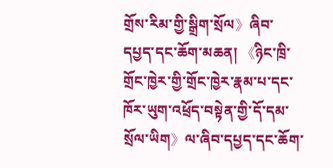གྲོས་རིམ་གྱི་སྒྲིག་སྲོལ》ཞིབ་དཔྱད་དང་ཆོག་མཆན། 《ཉིང་ཁྲི་གྲོང་ཁྱེར་གྱི་གྲོང་ཁྱེར་རྣམ་པ་དང་ཁོར་ཡུག་འཕྲོད་བསྟེན་གྱི་དོ་དམ་སྲོལ་ཡིག》ལ་ཞིབ་དཔྱད་དང་ཆོག་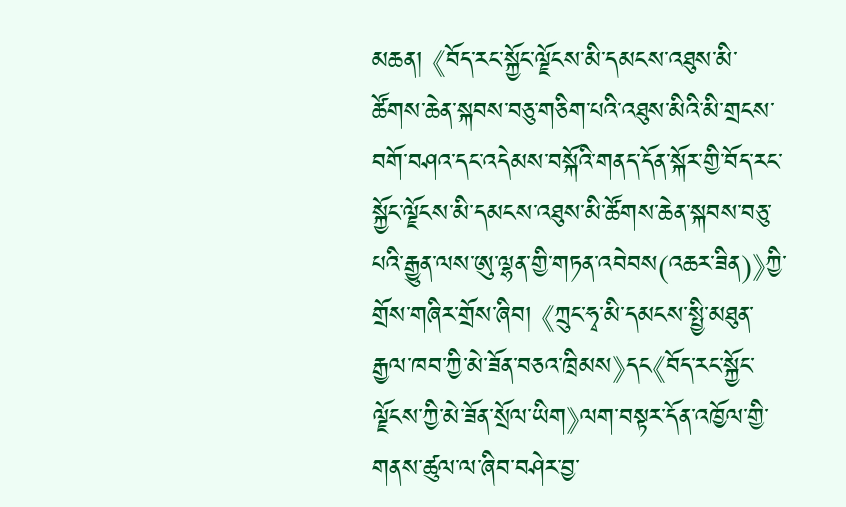མཆན། 《བོད་རང་སྐྱོང་ལྗོངས་མི་དམངས་འཐུས་མི་ཚོགས་ཆེན་སྐབས་བཅུ་གཅིག་པའི་འཐུས་མིའི་མི་གྲངས་བགོ་བཤའ་དང་འདེམས་བསྐོའི་གནད་དོན་སྐོར་གྱི་བོད་རང་སྐྱོང་ལྗོངས་མི་དམངས་འཐུས་མི་ཚོགས་ཆེན་སྐབས་བཅུ་པའི་རྒྱུན་ལས་ཨུ་ལྷན་གྱི་གཏན་འབེབས(འཆར་ཟིན)》ཀྱི་གྲོས་གཞིར་གྲོས་ཞིབ། 《ཀྲུང་ཧྭ་མི་དམངས་སྤྱི་མཐུན་རྒྱལ་ཁབ་ཀྱི་མེ་ཟོན་བཅའ་ཁྲིམས》དང《བོད་རང་སྐྱོང་ལྗོངས་ཀྱི་མེ་ཟོན་སྲོལ་ཡིག》ལག་བསྟར་དོན་འཁྱོལ་གྱི་གནས་ཚུལ་ལ་ཞིབ་བཤེར་བྱ་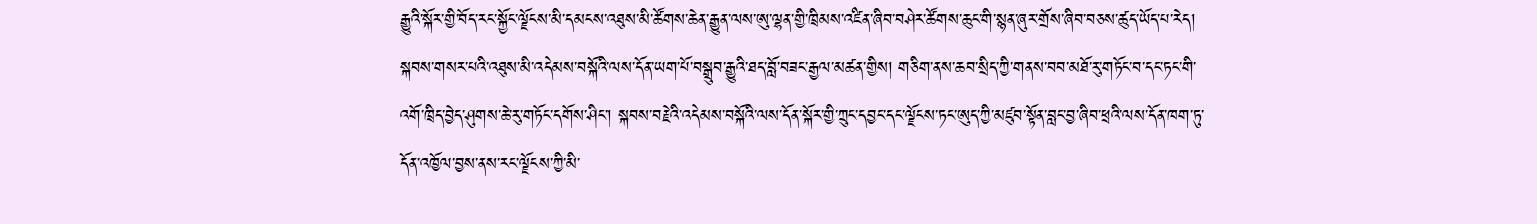རྒྱུའི་སྐོར་གྱི་བོད་རང་སྐྱོང་ལྗོངས་མི་དམངས་འཐུས་མི་ཚོགས་ཆེན་རྒྱུན་ལས་ཨུ་ལྷན་གྱི་ཁྲིམས་འཛིན་ཞིབ་བཤེར་ཚོགས་ཆུང་གི་སྙན་ཞུར་གྲོས་ཞིབ་བཅས་ཚུད་ཡོད་པ་རེད།
སྐབས་གསར་པའི་འཐུས་མི་འདེམས་བསྐོའི་ལས་དོན་ཡག་པོ་བསྒྲུབ་རྒྱུའི་ཐད་བློ་བཟང་རྒྱལ་མཚན་གྱིས། གཅིག་ནས་ཆབ་སྲིད་ཀྱི་གནས་བབ་མཐོ་རུ་གཏོང་བ་དང་ཏང་གི་འགོ་ཁྲིད་བྱེད་ཤུགས་ཆེ་རུ་གཏོང་དགོས་ཤིང་། སྐབས་བརྗེའི་འདེམས་བསྐོའི་ལས་དོན་སྐོར་གྱི་ཀྲུང་དབྱང་དང་ལྗོངས་ཏང་ཨུད་ཀྱི་མཛུབ་སྟོན་བླང་བྱ་ཞིབ་ཕྲའི་ལས་དོན་ཁག་ཏུ་དོན་འཁྱོལ་བྱས་ནས་རང་ལྗོངས་ཀྱི་མི་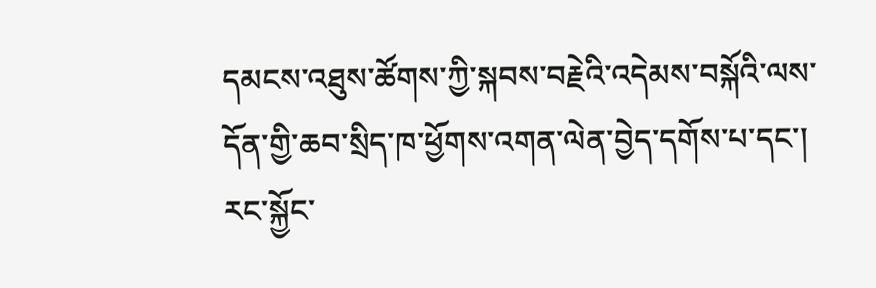དམངས་འཐུས་ཚོགས་ཀྱི་སྐབས་བརྗེའི་འདེམས་བསྐོའི་ལས་དོན་གྱི་ཆབ་སྲིད་ཁ་ཕྱོགས་འགན་ལེན་བྱེད་དགོས་པ་དང་། རང་སྐྱོང་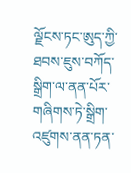ལྗོངས་ཏང་ཨུད་ཀྱི་ཐབས་ཇུས་བཀོད་སྒྲིག་ལ་ནན་པོར་གཞིགས་ཏེ་སྒྲིག་འཛུགས་ནན་ཏན་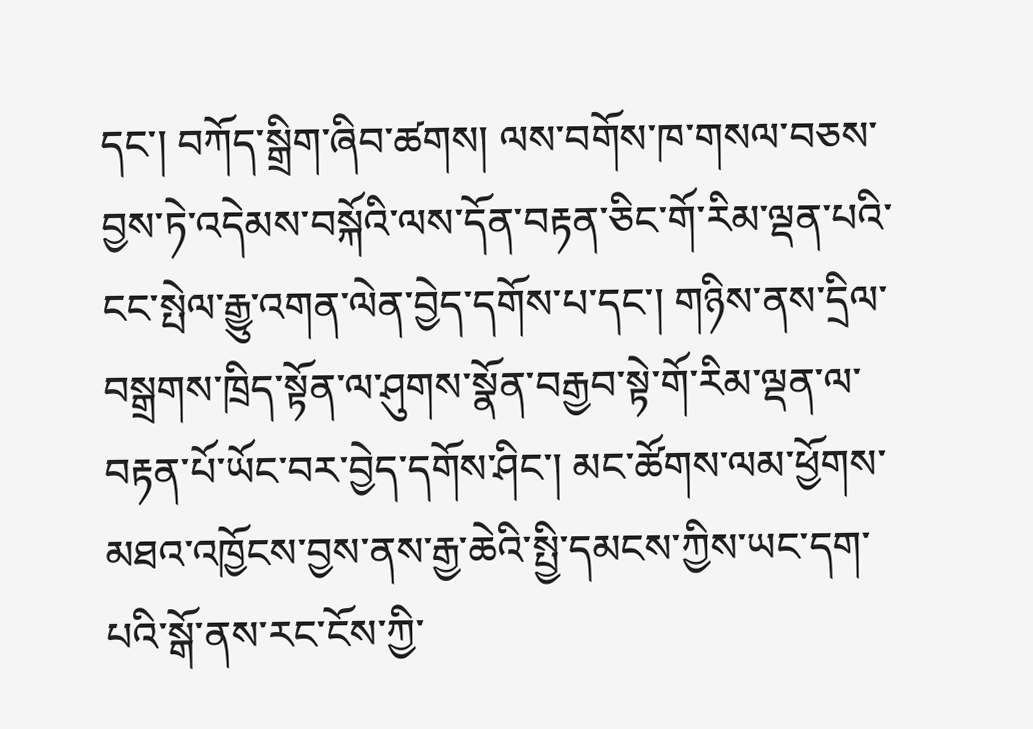དང་། བཀོད་སྒྲིག་ཞིབ་ཚགས། ལས་བགོས་ཁ་གསལ་བཅས་བྱས་ཏེ་འདེམས་བསྐོའི་ལས་དོན་བརྟན་ཅིང་གོ་རིམ་ལྡན་པའི་ངང་སྤེལ་རྒྱུ་འགན་ལེན་བྱེད་དགོས་པ་དང་། གཉིས་ནས་དྲིལ་བསྒྲགས་ཁྲིད་སྟོན་ལ་ཤུགས་སྣོན་བརྒྱབ་སྟེ་གོ་རིམ་ལྡན་ལ་བརྟན་པོ་ཡོང་བར་བྱེད་དགོས་ཤིང་། མང་ཚོགས་ལམ་ཕྱོགས་མཐའ་འཁྱོངས་བྱས་ནས་རྒྱ་ཆེའི་སྤྱི་དམངས་ཀྱིས་ཡང་དག་པའི་སྒོ་ནས་རང་ངོས་ཀྱི་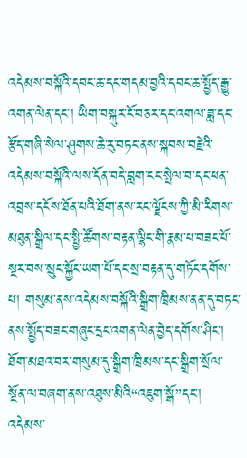འདེམས་བསྐོའི་དབང་ཆ་དང་གདམ་བྱའི་དབང་ཆ་སྤྱོད་རྒྱུ་འགན་ལེན་དང་། ཡིག་བསྐུར་ངོ་བཅར་དང་འགལ་ཟླ་དང་རྩོད་གཞི་སེལ་ཤུགས་ཆེ་རུ་བཏང་ནས་སྐབས་བརྗེའི་འདེམས་བསྐོའི་ལས་དོན་བདེ་བླག་ངང་སྤེལ་བ་དང་ཕན་འབྲས་དངོས་ཐོན་པའི་ཐོག་ནས་རང་ལྗོངས་ཀྱི་མི་རིགས་མཐུན་སྒྲིལ་དང་སྤྱི་ཚོགས་བརྟན་ལྷིང་གི་རྣམ་པ་བཟང་པོ་སྔར་བས་སྲུང་སྐྱོང་ཡག་པོ་དང་སྲ་བརྟན་དུ་གཏོང་དགོས་པ། གསུམ་ནས་འདེམས་བསྐོའི་སྒྲིག་ཁྲིམས་ནན་དུ་བཏང་ནས་སྤྱོད་བཟང་གཞུང་དྲང་འགན་ལེན་བྱེད་དགོས་ཤིང་། ཐོག་མཐའ་བར་གསུམ་དུ་སྒྲིག་ཁྲིམས་དང་སྒྲིག་སྲོལ་སྔོན་ལ་བཞག་ནས་འཐུས་མིའི“འཇུག་སྒོ”དང་། འདེམས་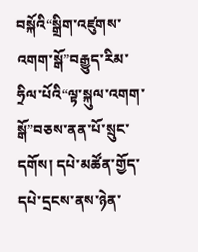བསྐོའི“སྒྲིག་འཛུགས་འགག་སྒོ”བརྒྱུད་རིམ་ཧྲིལ་པོའི“ལྟ་སྐུལ་འགག་སྒོ”བཅས་ནན་པོ་སྲུང་དགོས། དཔེ་མཚོན་གྱོད་དཔེ་དྲངས་ནས་ཉེན་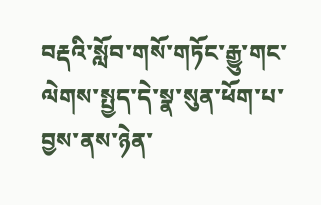བརྡའི་སློབ་གསོ་གཏོང་རྒྱུ་གང་ལེགས་སྤྱད་དེ་སྣ་སུན་ཕོག་པ་བྱས་ནས་ཉེན་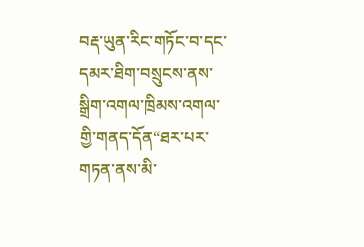བརྡ་ཡུན་རིང་གཏོང་བ་དང་དམར་ཐིག་བསྲུངས་ནས་སྒྲིག་འགལ་ཁྲིམས་འགལ་གྱི་གནད་དོན“ཐར་པར་གཏན་ནས་མི་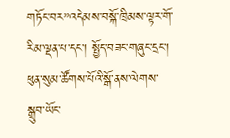གཏོང་བར”འདེམས་བསྐོ་ཁྲིམས་ལྟར་གོ་རིམ་ལྡན་པ་དང་། སྤྱོད་བཟང་གཞུང་དྲང་། ཕུན་སུམ་ཚོགས་པོའི་སྒོ་ནས་ལེགས་སྒྲུབ་ཡོང་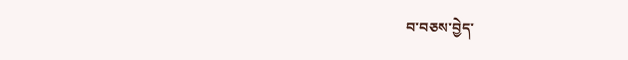བ་བཅས་བྱེད་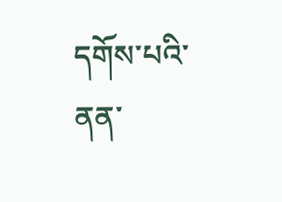དགོས་པའི་ནན་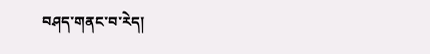བཤད་གནང་བ་རེད།